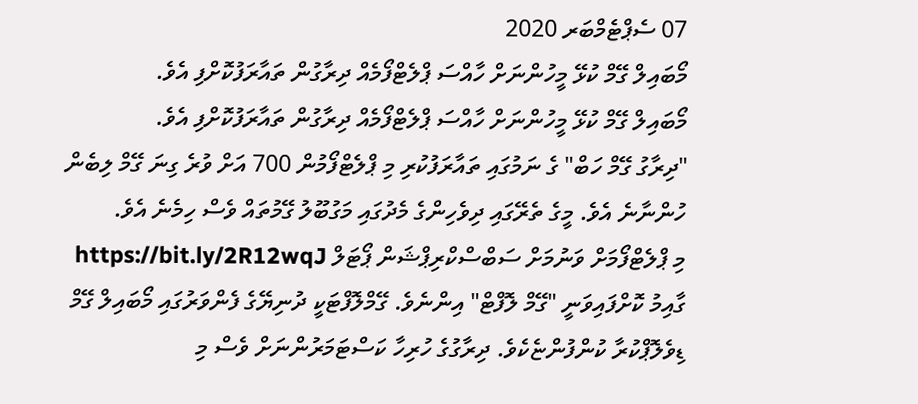07 ސެޕްޓެމްބަރ 2020
މޯބައިލް ގޭމް ކުޅޭ މީހުންނަށް ހާއްސަ ޕްލެޓްފޯމެއް ދިރާގުން ތައާރަފުކޮށްފި އެވެ.
މޯބައިލް ގޭމް ކުޅޭ މީހުންނަށް ހާއްސަ ޕްލެޓްފޯމެއް ދިރާގުން ތައާރަފުކޮށްފި އެވެ.
"ދިރާގު ގޭމް ހަބް" ގެ ނަމުގައި ތައާރަފުކުރި މި ޕްލެޓްފޯމުން 700 އަށް ވުރެ ގިނަ ގޭމް ލިބެން ހުންނާނެ އެވެ. މީގެ ތެރޭގައި ދިވެހިންގެ މެދުގައި މަގުބޫލު ގޭމުތައް ވެސް ހިމެނެ އެވެ.
މި ޕްލެޓްފޯމަށް ވަނުމަށް ސަބްސްކްރިޕްޝަން ޕޯޓަލް https://bit.ly/2R12wqJ ގާއިމު ކޮށްފައިވަނީ "ގޭމް ލޮފްޓް" އިންނެވެ. ގޭމްލޮފްޓަކީ ދުނިޔޭގެ ފެންވަރުގައި މޯބައިލް ގޭމް ޑިވެލޮޕްކުރާ ކުންފުންޏެކެވެ. ދިރާގުގެ ހުރިހާ ކަސްޓަމަރުންނަށް ވެސް މި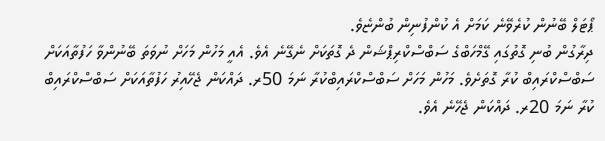ޕޯޓަލް ބޭނުން ކުރެވޭނެ ކަމަށް އެ ކުންފުނިން ބުންޏެވެ.
ދިރާގުން ބުނި ގޮތުގައި ގޭމްހަބްގެ ސަބްސްކްރިޕްޝަން ދެ ގޮތަކަށް ނެގޭނެ އެވެ. އެއީ މަހުން މަހަށް ނުވަތަ ބޭނުންވާ ހަފުތާއަކަށް ސަބްސްކްރައިބް ކުރާ ގޮތަށެވެ. މަހުން މަހަށް ސަބްސްކްރައިބްކުރާ ނަމަ 50ރ. ދައްކަން ޖެހޭއިރު ހަފުތާއަކަށް ސަބްސްކްރައިބް ކުރާ ނަމަ 20ރ. ދައްކަން ޖެހޭނެ އެވެ.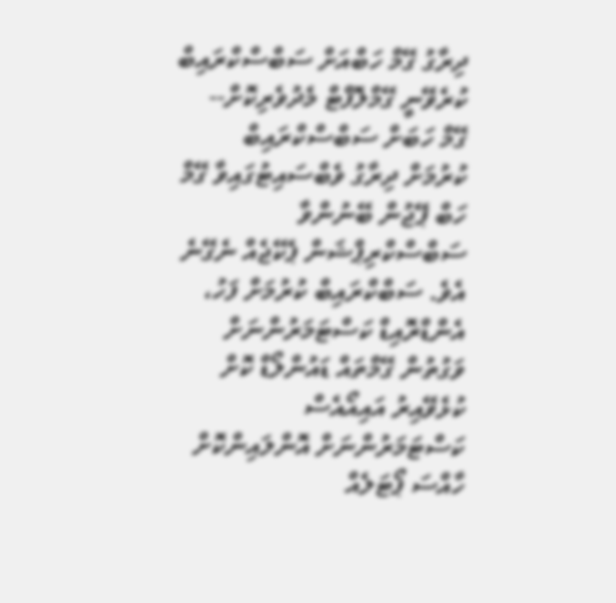ދިރާގު ގޭމް ހަބްއަށް ސަބްސްކްރައިބް ކުރެވޭނީ ގޭމްލޮފްޓް މެދުވެރިކޮށް--
ގޭމް ހަބަށް ސަބްސްކްރައިބް ކުރުމަށް ދިރާގު ވެބްސައިޓުގައިވާ ގޭމް ހަބް ޕޭޖުން ބޭނުންވާ ސަބްސްކްރިޕްޝަން ޕެކޭޖެއް ނެގޭނެ އެވެ. ސަބްކްރައިބް ކުރުމަށް ފަހު، އެންޑްރޮއިޑް ކަސްޓަމަރުންނަށް ވަގުތުން ގޭމްތައް ޑައުންލޯޑް ކޮށް ކުޅެވޭއިރު އައިއޯއެސް ކަސްޓަމަރުންނަށް އޮންލައިންކޮށް ހާއްސަ ޕޯޓަލެއް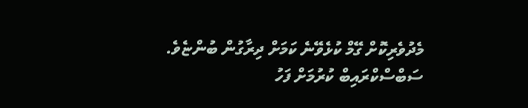މެދުވެރިކޮށް ގޭމް ކުޅެވޭނެ ކަމަށް ދިރާގުން ބުންޏެވެ.
ސަބްސްކްރައިބް ކުރުމަށް ފަހު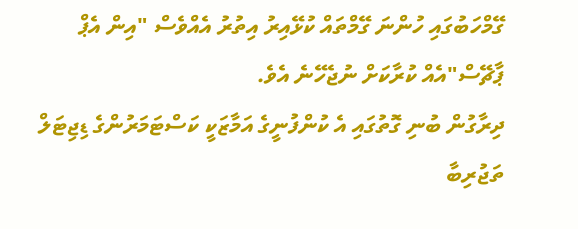ގޭމްހަބުގައި ހުންނަ ގޭމްތައް ކުޅޭއިރު އިތުރު އެއްވެސް "އިން އެޕް ޕާޗޭސް"އެއް ކުރާކަށް ނުޖެހޭނެ އެވެ.
ދިރާގުން ބުނި ގޮތުގައި އެ ކުންފުނީގެ އަމާޒަކީ ކަސްޓަމަރުންގެ ޑިޖިޓަލް ތަޖުރިބާ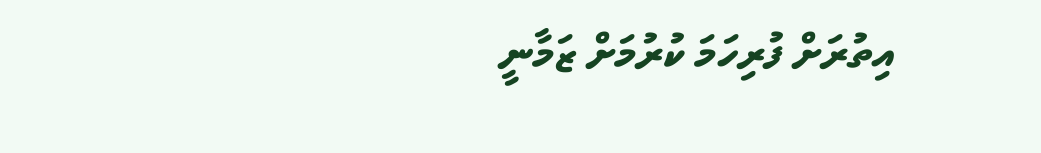އިތުރަށް ފުރިހަމަ ކުރުމަށް ޒަމާނީ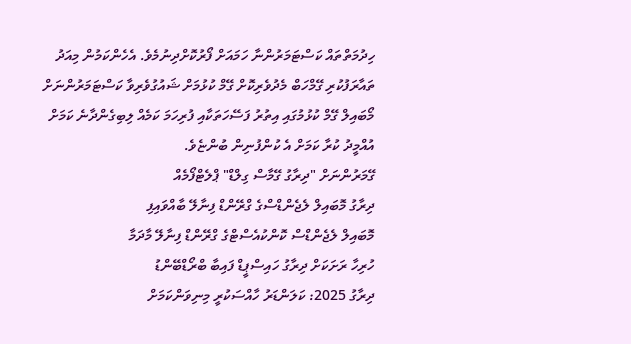ހިދުމަތްތައް ކަސްޓަމަރުންނާ ހަމައަށް ފޯރުކޮށްދިނުމެވެ. އެހެންކަމުން މިއަދު ތައާރަފުކުރި ގޭމްހަބް މެދުވެރިކޮށް ގޭމް ކުޅުމަށް ޝައުގުވެރިވާ ކަސްޓަމަރުންނަށް މޯބައިލް ގޭމް ކުޅުމުގައި އިތުރު ފަސޭހަތަކާއި ފުރިހަމަ ކަމެއް ލިބިގެންދާނެ ކަމަށް އުއްމީދު ކުރާ ކަމަށް އެ ކުންފުނިން ބުންޏެވެ.
ގޭމަރުންނަށް "ދިރާގު ގޭމާސް ގިލްޑް" ޕްލެޓްފޯމެއް
ދިރާގު މޮބައިލް ލެޖެންޑްސްގެ ގްރޭންޑް ފިނާލޭ ބާއްވައިފި
މޮބައިލް ލެޖެންޑްސް ކޮންކުއެސްޓްގެ ގްރޭންޑް ފިނާލޭ މާދަމާ
ހުރިހާ ރަށަކަށް ދިރާގު ހައިސްޕީޑް ފައިބާ ބްރޯޑްބޭންޑު
ދިރާގު 2025: ކަލަންޑަރު ހާއްސަކުރީ މިނިވަންކަމަށް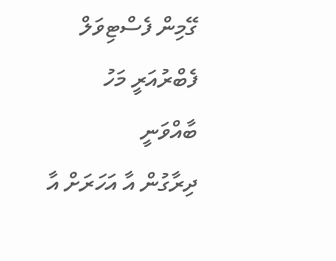ގޭމިން ފެސްޓިވަލް ފެބްރުއަރީ މަހު ބާއްވަނީ
ދިރާގުން އާ އަހަރަށް އާ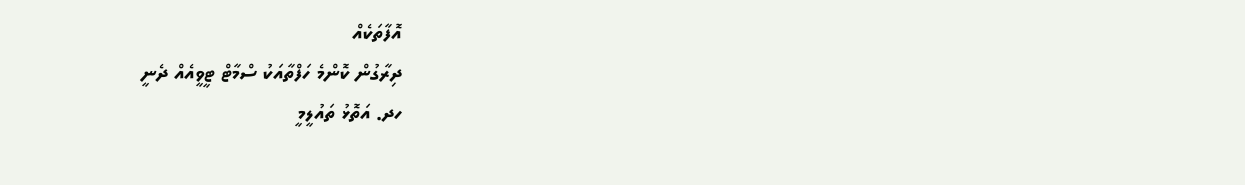އޮފާތަކެއް
ދިރާގުން ކޮންމެ ހަފްތާއަކު ސްމާޓް ޓީވީއެއް ދެނީ
ހދ. އަތޮޅު ތައުލީމީ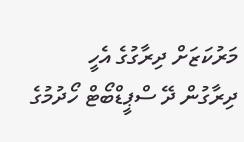މަރުކަޒަށް ދިރާގުގެ އެހީ
ދިރާގުން ދޭ ސްޕީޑްބޯޓް ހޯދުމުގެ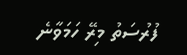ފުރުސަތު މިރޭ ހަމަވާނެ